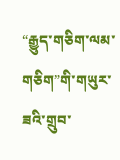“རྒྱུད་གཅིག་ལམ་གཅིག”གི་གཡུར་ཟའི་གྲུབ་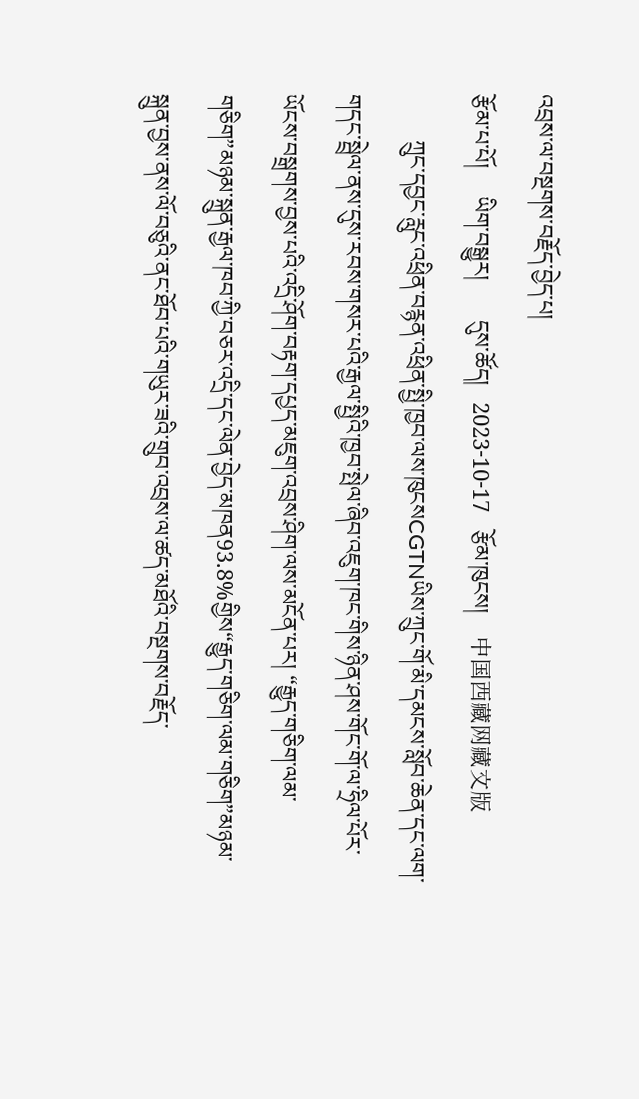འབྲས་ལ་བསྔགས་བརྗོད་བྱེད་པ།
རྩོམ་པ་པོ།     ཡིག་བསྒྱུར།       དུས་ཚོད།   2023-10-17   རྩོམ་ཁུངས།    中国西藏网藏文版
        ཀྲུང་དབྱང་རླུང་འཕྲིན་བརྙན་འཕྲིན་སྤྱི་ཁྱབ་ལས་ཁུངསCGTNཡིས་ཀྲུང་གོ་མི་དམངས་སློབ་ཆེན་དང་ལག་གདང་སྦྲེལ་ནས་དུས་རབས་གསར་པའི་རྒྱལ་སྤྱིའི་ཁྱབ་སྤེལ་ཞིབ་འཇུག་ཁང་གིས་ཉིན་ཤས་གོང་གོ་ལ་ཧྲིལ་པོར་ཡོངས་བསྒྲགས་བྱས་པའི་འདྲི་ཤོག་བརྟག་དཔྱད་མཇུག་འབྲས་ཤིག་ལས་མངོན་པར། “རྒྱུད་གཅིག་ལམ་གཅིག”མཉམ་སྐྲུན་རྒྱལ་ཁབ་ཀྱི་བཅར་འདྲི་དང་ལེན་བྱེད་མཁན93.8%གྱིས“རྒྱུད་གཅིག་ལམ་གཅིག”མཉམ་སྐྲུན་བྱས་ནས་ལོ་བཅུའི་ནང་ཐོབ་པའི་གཡུར་ཟའི་གྲུབ་འབྲས་ལ་ཚད་མཐོའི་བསྔགས་བརྗོད་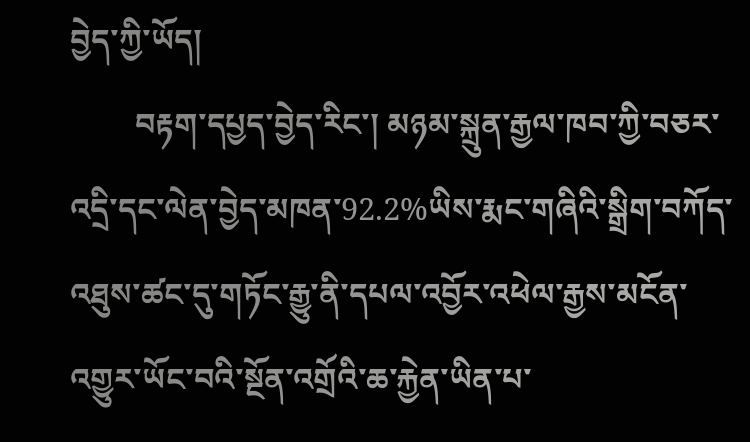བྱེད་ཀྱི་ཡོད།
        བརྟག་དཔྱད་བྱེད་རིང་། མཉམ་སྐྲུན་རྒྱལ་ཁབ་ཀྱི་བཅར་འདྲི་དང་ལེན་བྱེད་མཁན་92.2%ཡིས་རྨང་གཞིའི་སྒྲིག་བཀོད་འཐུས་ཚང་དུ་གཏོང་རྒྱུ་ནི་དཔལ་འབྱོར་འཕེལ་རྒྱས་མངོན་འགྱུར་ཡོང་བའི་སྔོན་འགྲོའི་ཆ་རྐྱེན་ཡིན་པ་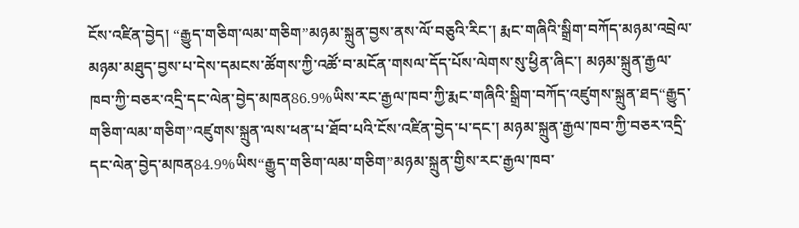ངོས་འཛིན་བྱེད། “རྒྱུད་གཅིག་ལམ་གཅིག”མཉམ་སྐྲུན་བྱས་ནས་ལོ་བཅུའི་རིང་། རྨང་གཞིའི་སྒྲིག་བཀོད་མཉམ་འབྲེལ་མཉམ་མཐུད་བྱས་པ་དེས་དམངས་ཚོགས་ཀྱི་འཚོ་བ་མངོན་གསལ་དོད་པོས་ལེགས་སུ་ཕྱིན་ཞིང་། མཉམ་སྐྲུན་རྒྱལ་ཁབ་ཀྱི་བཅར་འདྲི་དང་ལེན་བྱེད་མཁན86.9%ཡིས་རང་རྒྱལ་ཁབ་ཀྱི་རྨང་གཞིའི་སྒྲིག་བཀོད་འཛུགས་སྐྲུན་ཐད“རྒྱུད་གཅིག་ལམ་གཅིག”འཛུགས་སྐྲུན་ལས་ཕན་པ་ཐོབ་པའི་ངོས་འཛིན་བྱེད་པ་དང་། མཉམ་སྐྲུན་རྒྱལ་ཁབ་ཀྱི་བཅར་འདྲི་དང་ལེན་བྱེད་མཁན84.9%ཡིས“རྒྱུད་གཅིག་ལམ་གཅིག”མཉམ་སྐྲུན་གྱིས་རང་རྒྱལ་ཁབ་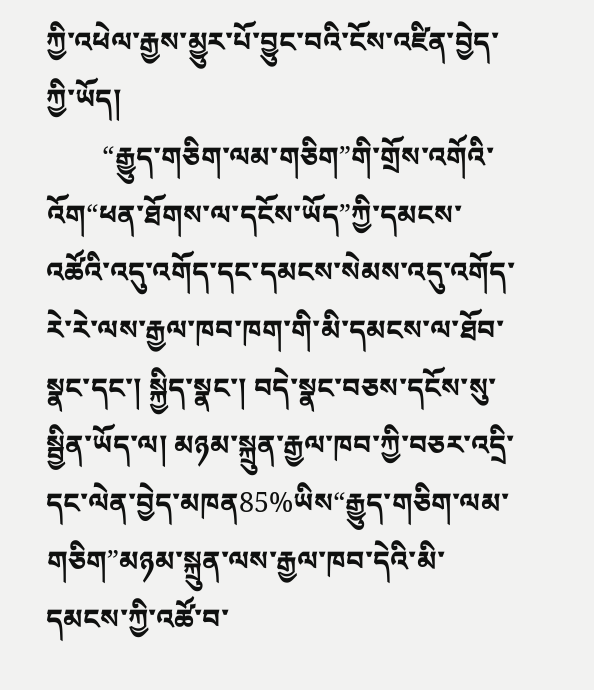ཀྱི་འཕེལ་རྒྱས་མྱུར་པོ་བྱུང་བའི་ངོས་འཛིན་བྱེད་ཀྱི་ཡོད།
        “རྒྱུད་གཅིག་ལམ་གཅིག”གི་གྲོས་འགོའི་འོག“ཕན་ཐོགས་ལ་དངོས་ཡོད”ཀྱི་དམངས་འཚོའི་འདུ་འགོད་དང་དམངས་སེམས་འདུ་འགོད་རེ་རེ་ལས་རྒྱལ་ཁབ་ཁག་གི་མི་དམངས་ལ་ཐོབ་སྣང་དང་། སྐྱིད་སྣང་། བདེ་སྣང་བཅས་དངོས་སུ་སྦྱིན་ཡོད་ལ། མཉམ་སྐྲུན་རྒྱལ་ཁབ་ཀྱི་བཅར་འདྲི་དང་ལེན་བྱེད་མཁན85%ཡིས“རྒྱུད་གཅིག་ལམ་གཅིག”མཉམ་སྐྲུན་ལས་རྒྱལ་ཁབ་དེའི་མི་དམངས་ཀྱི་འཚོ་བ་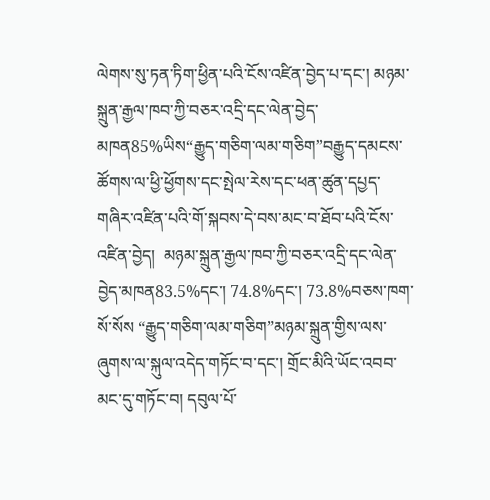ལེགས་སུ་ཏན་ཏིག་ཕྱིན་པའི་ངོས་འཛིན་བྱེད་པ་དང་། མཉམ་སྐྲུན་རྒྱལ་ཁབ་ཀྱི་བཅར་འདྲི་དང་ལེན་བྱེད་མཁན85%ཡིས“རྒྱུད་གཅིག་ལམ་གཅིག”བརྒྱུད་དམངས་ཚོགས་ལ་ཕྱི་ཕྱོགས་དང་སྤེལ་རེས་དང་ཕན་ཚུན་དཔྱད་གཞིར་འཛིན་པའི་གོ་སྐབས་དེ་བས་མང་བ་ཐོབ་པའི་ངོས་འཛིན་བྱེད།  མཉམ་སྐྲུན་རྒྱལ་ཁབ་ཀྱི་བཅར་འདྲི་དང་ལེན་བྱེད་མཁན83.5%དང་། 74.8%དང་། 73.8%བཅས་ཁག་སོ་སོས “རྒྱུད་གཅིག་ལམ་གཅིག”མཉམ་སྐྲུན་གྱིས་ལས་ཞུགས་ལ་སྐུལ་འདེད་གཏོང་བ་དང་། གྲོང་མིའི་ཡོང་འབབ་མང་དུ་གཏོང་བ། དབུལ་པོ་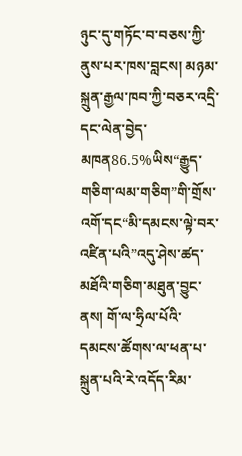ཉུང་དུ་གཏོང་བ་བཅས་ཀྱི་ནུས་པར་ཁས་བླངས། མཉམ་སྐྲུན་རྒྱལ་ཁབ་ཀྱི་བཅར་འདྲི་དང་ལེན་བྱེད་མཁན86.5%ཡིས“རྒྱུད་གཅིག་ལམ་གཅིག”གི་གྲོས་འགོ་དང“མི་དམངས་ལྟེ་བར་འཛིན་པའི”འདུ་ཤེས་ཚད་མཐོའི་གཅིག་མཐུན་བྱུང་ནས། གོ་ལ་ཧྲིལ་པོའི་དམངས་ཚོགས་ལ་ཕན་པ་སྐྲུན་པའི་རེ་འདོད་རིམ་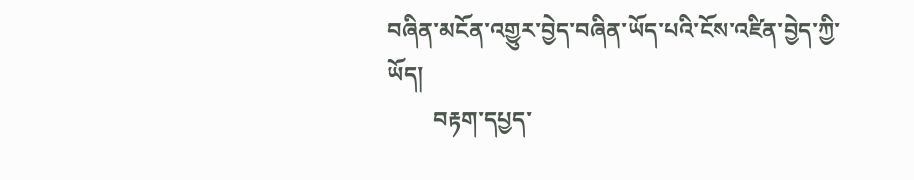བཞིན་མངོན་འགྱུར་བྱེད་བཞིན་ཡོད་པའི་ངོས་འཛིན་བྱེད་ཀྱི་ཡོད།
        བརྟག་དཔྱད་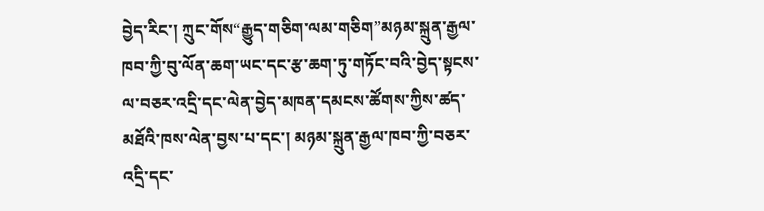བྱེད་རིང་། ཀྲུང་གོས“རྒྱུད་གཅིག་ལམ་གཅིག”མཉམ་སྐྲུན་རྒྱལ་ཁབ་ཀྱི་བུ་ལོན་ཆག་ཡང་དང་རྩ་ཆག་ཏུ་གཏོང་བའི་བྱེད་སྟངས་ལ་བཅར་འདྲི་དང་ལེན་བྱེད་མཁན་དམངས་ཚོགས་ཀྱིས་ཚད་མཐོའི་ཁས་ལེན་བྱས་པ་དང་། མཉམ་སྐྲུན་རྒྱལ་ཁབ་ཀྱི་བཅར་འདྲི་དང་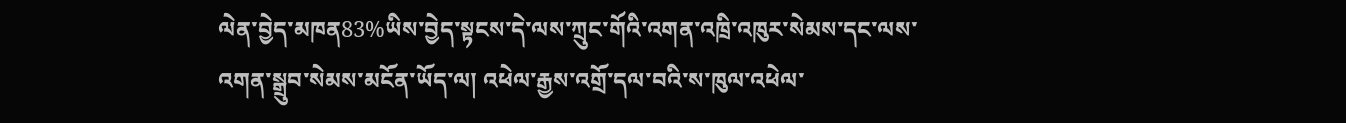ལེན་བྱེད་མཁན83%ཡིས་བྱེད་སྟངས་དེ་ལས་ཀྲུང་གོའི་འགན་འཁྲི་འཁུར་སེམས་དང་ལས་འགན་སྒྲུབ་སེམས་མངོན་ཡོད་ལ། འཕེལ་རྒྱས་འགྲོ་དལ་བའི་ས་ཁུལ་འཕེལ་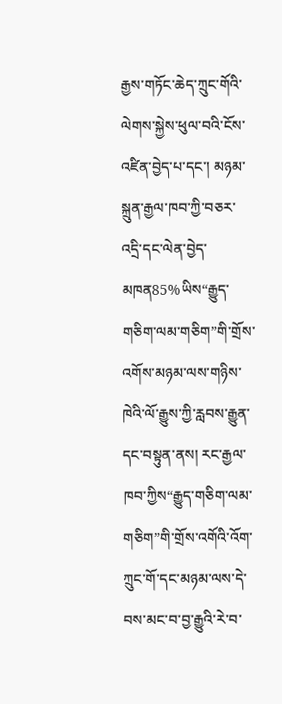རྒྱས་གཏོང་ཆེད་ཀྲུང་གོའི་ལེགས་སྐྱེས་ཕུལ་བའི་ངོས་འཛིན་བྱེད་པ་དང་། མཉམ་སྐྲུན་རྒྱལ་ཁབ་ཀྱི་བཅར་འདྲི་དང་ལེན་བྱེད་མཁན85%ཡིས“རྒྱུད་གཅིག་ལམ་གཅིག”གི་གྲོས་འགོས་མཉམ་ལས་གཉིས་ཁེའི་ལོ་རྒྱུས་ཀྱི་རླབས་རྒྱུན་དང་བསྟུན་ནས། རང་རྒྱལ་ཁབ་ཀྱིས“རྒྱུད་གཅིག་ལམ་གཅིག”གི་གྲོས་འགོའི་འོག་ཀྲུང་གོ་དང་མཉམ་ལས་དེ་བས་མང་བ་བྱ་རྒྱུའི་རེ་བ་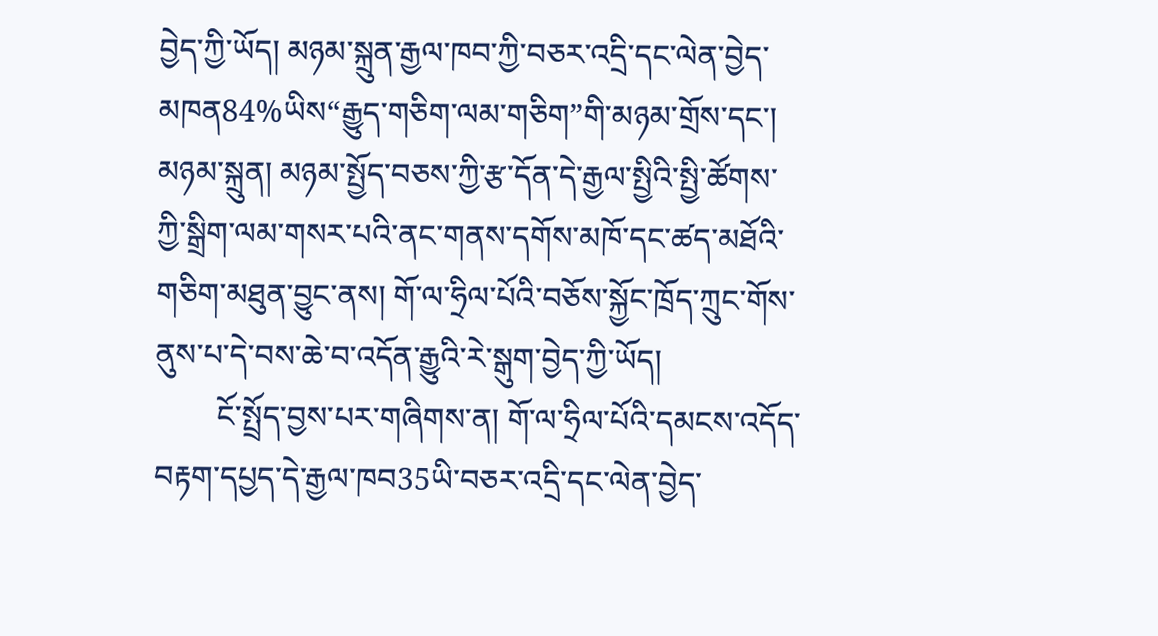བྱེད་ཀྱི་ཡོད། མཉམ་སྐྲུན་རྒྱལ་ཁབ་ཀྱི་བཅར་འདྲི་དང་ལེན་བྱེད་མཁན84%ཡིས“རྒྱུད་གཅིག་ལམ་གཅིག”གི་མཉམ་གྲོས་དང་། མཉམ་སྐྲུན། མཉམ་སྤྱོད་བཅས་ཀྱི་རྩ་དོན་དེ་རྒྱལ་སྤྱིའི་སྤྱི་ཚོགས་ཀྱི་སྒྲིག་ལམ་གསར་པའི་ནང་གནས་དགོས་མཁོ་དང་ཚད་མཐོའི་གཅིག་མཐུན་བྱུང་ནས། གོ་ལ་ཧྲིལ་པོའི་བཅོས་སྐྱོང་ཁྲོད་ཀྲུང་གོས་ནུས་པ་དེ་བས་ཆེ་བ་འདོན་རྒྱུའི་རེ་སྒུག་བྱེད་ཀྱི་ཡོད།
        ངོ་སྤྲོད་བྱས་པར་གཞིགས་ན། གོ་ལ་ཧྲིལ་པོའི་དམངས་འདོད་བརྟག་དཔྱད་དེ་རྒྱལ་ཁབ35ཡི་བཅར་འདྲི་དང་ལེན་བྱེད་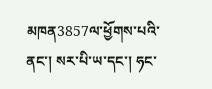མཁན3857ལ་ཕྱོགས་པའི་ནང་། སར་པི་ཡ་དང་། ཧང་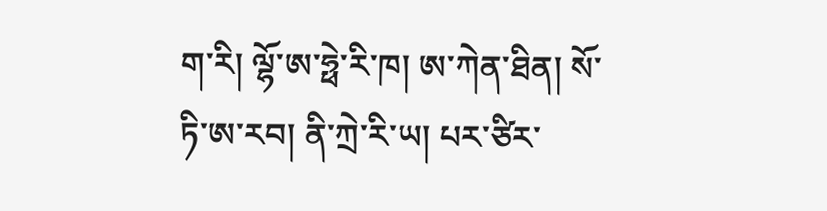ག་རི། ལྷོ་ཨ་ཧྥེ་རི་ཁ། ཨ་ཀེན་ཐིན། སོ་ཏི་ཨ་རབ། ནི་ཀྲེ་རི་ཡ། པར་ཙིར་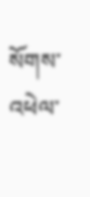སོགས་འཕེལ་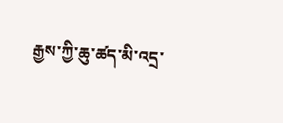རྒྱས་ཀྱི་ཆུ་ཚད་མི་འདྲ་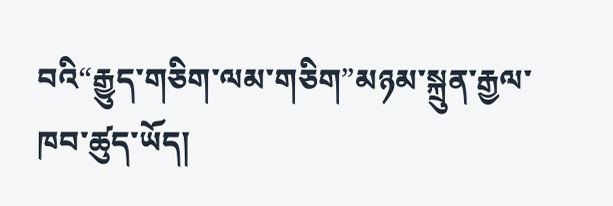བའི“རྒྱུད་གཅིག་ལམ་གཅིག”མཉམ་སྐྲུན་རྒྱལ་ཁབ་ཚུད་ཡོད།